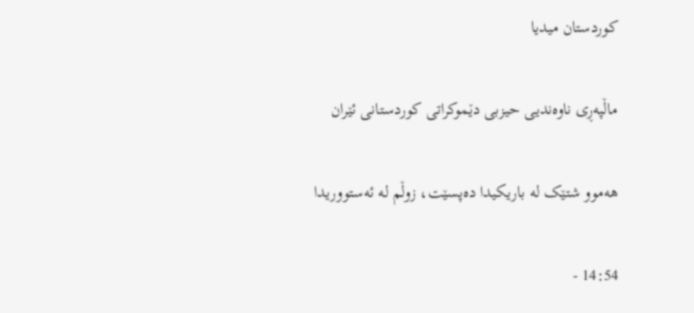کوردستان میدیا

ماڵپەڕی ناوەندیی حیزبی دێموکراتی کوردستانی ئێران

هەموو شتێک لە باریکیدا دەپسێت، زوڵم لە ئەستووریدا

14:54 -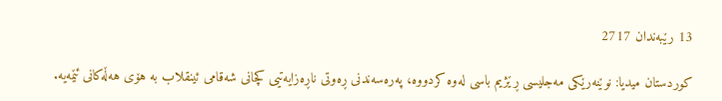13 رێبەندان 2717

کوردستان میدیا: نوێنەرێکی مەجلیسی ڕێژیم باسی لەوە کردووە، پەرەسەندنی ڕەوتی ناڕەزایەتیی کچانی شەقامی ئینقلاب بە هۆی هەڵەکانی ئێمەیە.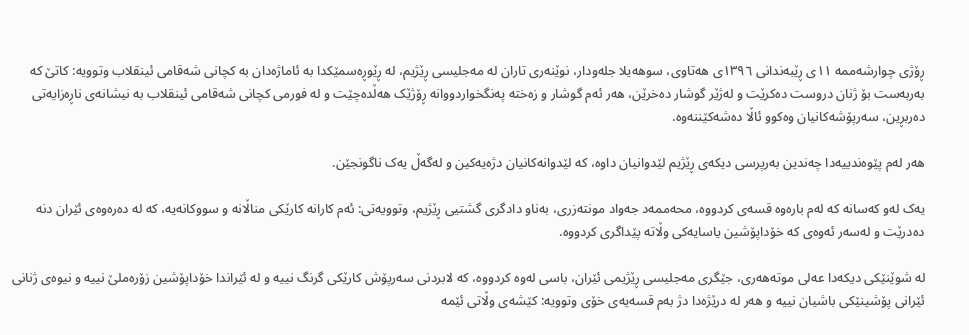ڕۆژی چوارشەممە ١١ی ڕێبەندانی ١٣٩٦ی هەتاوی، سوهەیلا جلەودار، نوێنەری تاران لە مەجلیسی ڕێژیم، لە ڕێوڕەسمێکدا بە ئاماژەدان بە کچانی شەقامی ئینقلاب وتوویە: کاتێ کە بەربەست بۆ ژنان دروست دەکرێت و لەژێر گوشار دەخرێن، هەر ئەم گوشار و زەختە پەنگخواردووانە ڕۆژێک ‌هەڵدەچێت و لە فورمی کچانی شەقامی ئینقلاب بە نیشانەی ناڕەزایەتی دەربڕین، سەرپۆشەکانیان وەکوو ئاڵا دەشەکێننەوە.

هەر لەم پێوەندییەدا چەندین بەرپرسی دیکەی ڕێژیم لێدوانیان داوە، کە لێدوانەکانیان دژەیەکین و لەگەڵ یەک ناگونجێن.

یەک لەو کەسانە کە لەم بارەوە قسەی کردووە، محەممەد جەواد مونتەزری، بەناو دادگری گشتیی ڕێژیم، وتوویەتی: ئەم کارانە کارێکی مناڵانە و سووکانەیە، کە لە دەرەوەی ئێران دنە دەدرێت و لەسەر ئەوەی کە خۆداپۆشین یاسایەکی وڵاتە پێداگری کردووە.

لە شوێنێکی دیکەدا عەلی موتەهەری، جێگری مەجلیسی ڕێژیمی ئێران، باسی لەوە کردووە، کە لابردنی سەرپۆش کارێکی گرنگ نییە و لە ئێراندا خۆداپۆشین زۆرەملێ نییە و نیوەی ژنانی ئێرانی پۆشینێکی باشیان نییە و هەر لە درێژەدا دژ بەم قسەیەی خۆی وتوویە: کێشەی وڵاتی ئێمە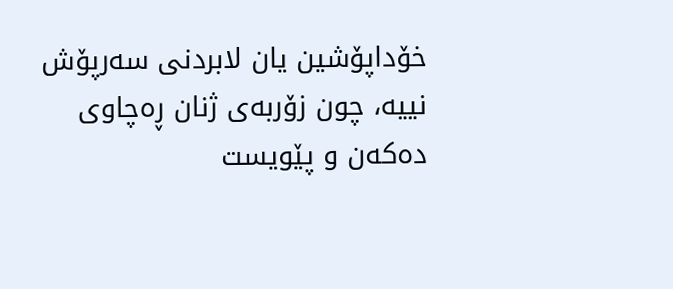خۆداپۆشین یان لابردنی سەرپۆش نییە، چون زۆربەی ژنان ڕەچاوی دەکەن و پێویست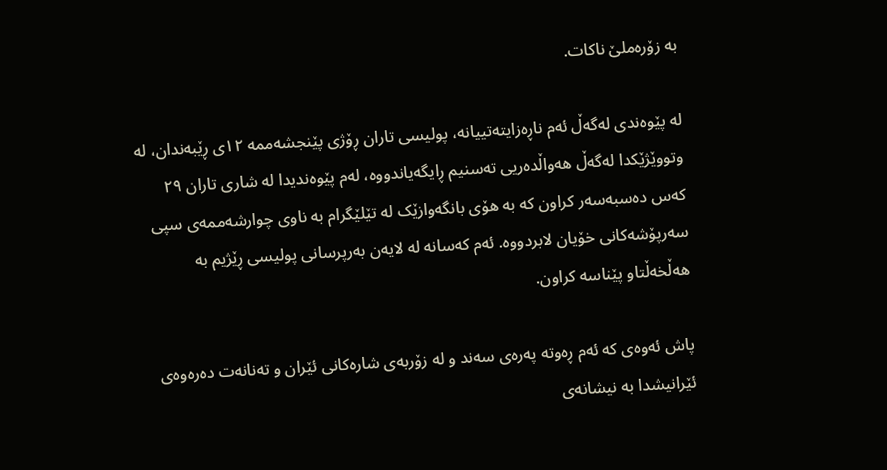بە زۆرەملێ ناکات.

لە پێوەندی لەگەڵ ئەم ناڕەزایتەتییانە، پولیسی تاران ڕۆژی پێنجشەممە ١٢ی ڕێبەندان، لە وتووێژێکدا لەگەڵ هەواڵدەریی تەسنیم ڕایگەیاندووە، لەم پێوەندیدا لە شاری تاران ٢٩ کەس دەسبەسەر کراون کە بە هۆی بانگەوازێک لە تێلێگرام بە ناوی چوارشەممەی سپی سەرپۆشەکانی خۆیان لابردووە. ئەم کەسانە لە لایەن بەرپرسانی پولیسی ڕێژیم بە هەڵخەڵتاو پێناسە کراون.

پاش ئەوەی کە ئەم ڕەوتە پەرەی سەند و لە زۆربەی شارەکانی ئێران و تەنانەت دەرەوەی ئێرانیشدا بە نیشانەی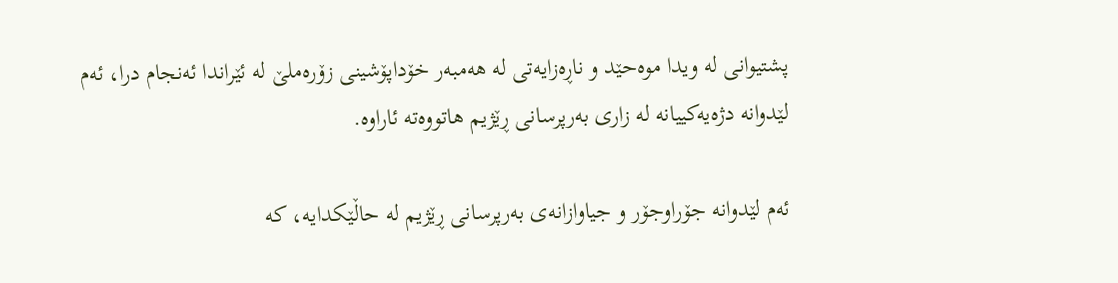پشتیوانی لە ویدا موەحێد و ناڕەزایەتی لە هەمبەر خۆداپۆشینی زۆرەملێ لە ئێراندا ئەنجام درا، ئەم لێدوانە دژەیەکییانە لە زاری بەرپرسانی ڕێژیم هاتووەتە ئاراوە.

ئەم لێدوانە جۆراوجۆر و جیاوازانەی بەرپرسانی ڕێژیم لە حاڵێکدایە، کە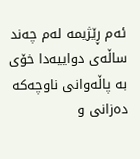ئەم ڕێژیمە لەم چەند ساڵەی دواییەدا خۆی بە پاڵەوانی ناوچەکە دەزانی و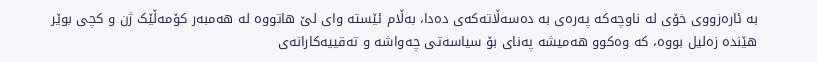بە ئارەزووی خۆی لە ناوچەکە پەرەی بە دەسەڵاتەکەی دەدا، بەڵام ئێستە وای لێ هاتووە لە هەمبەر کۆمەڵێک ژن و کچی بوێر هێندە زەلیل بووە، کە وەکوو هەمیشە پەنای بۆ سیاسەتی چەواشە و تەقییەکارانەی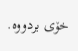خۆی بردووە.